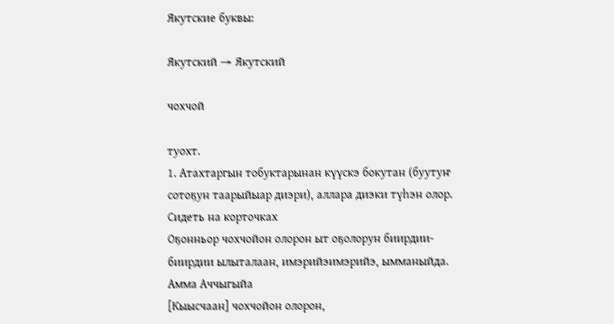Якутские буквы:

Якутский → Якутский

чохчой

туохт.
1. Атахтаргын тобуктарынан күүскэ бокутан (буутуҥ сотоҕун таарыйыар диэри), аллара диэки түһэн олор. Сидеть на корточках
Оҕонньор чохчойон олорон ыт оҕолорун биирдии-биирдии ылыталаан, имэрийэимэрийэ, ымманыйда. Амма Аччыгыйа
[Кыысчаан] чохчойон олорон,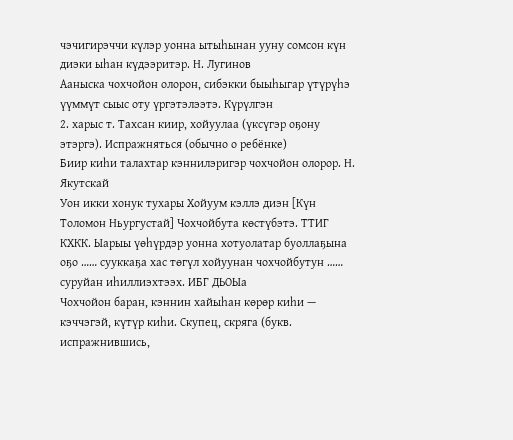чэчигирэччи күлэр уонна ытыһынан ууну сомсон күн диэки ыһан күдээритэр. Н. Лугинов
Ааныска чохчойон олорон, сибэкки быыһыгар үтүрүһэ үүммүт сыыс оту үргэтэлээтэ. Күрүлгэн
2. харыс т. Тахсан киир, хойуулаа (үксүгэр оҕону этэргэ). Испражняться (обычно о ребёнке)
Биир киһи талахтар кэннилэригэр чохчойон олорор. Н. Якутскай
Уон икки хонук тухары Хойуум кэллэ диэн [Күн Толомон Ньургустай] Чохчойбута көстүбэтэ. ТТИГ КХКК. Ыарыы үөһүрдэр уонна хотуолатар буоллаҕына оҕо …… сууккаҕа хас төгүл хойуунан чохчойбутун …… суруйан иһиллиэхтээх. ИБГ ДЬОЫа
Чохчойон баран, кэннин хайыһан көрөр киһи — кэччэгэй, күтүр киһи. Скупец, скряга (букв. испражнившись,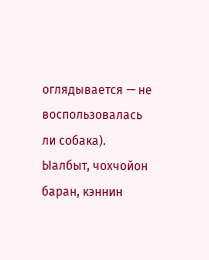оглядывается — не воспользовалась ли собака). Ыалбыт, чохчойон баран, кэннин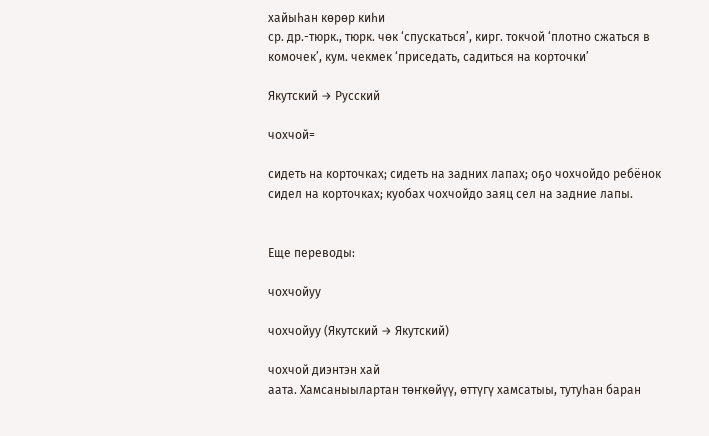хайыһан көрөр киһи
ср. др.-тюрк., тюрк. чөк ‘спускаться’, кирг. токчой ‘плотно сжаться в комочек’, кум. чекмек ‘приседать, садиться на корточки’

Якутский → Русский

чохчой=

сидеть на корточках; сидеть на задних лапах; оҕо чохчойдо ребёнок сидел на корточках; куобах чохчойдо заяц сел на задние лапы.


Еще переводы:

чохчойуу

чохчойуу (Якутский → Якутский)

чохчой диэнтэн хай
аата. Хамсаныылартан төҥкөйүү, өттүгү хамсатыы, тутуһан баран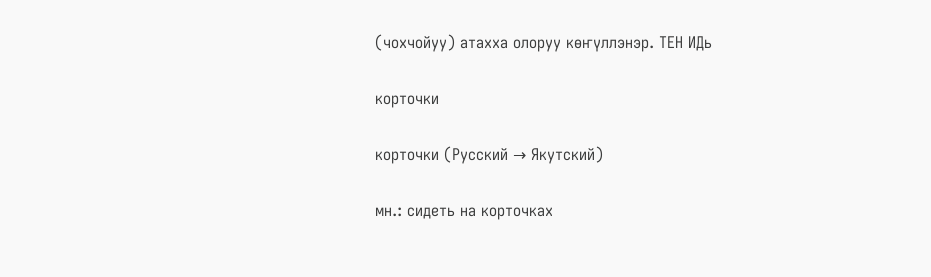(чохчойуу) атахха олоруу көҥүллэнэр. ТЕН ИДь

корточки

корточки (Русский → Якутский)

мн.: сидеть на корточках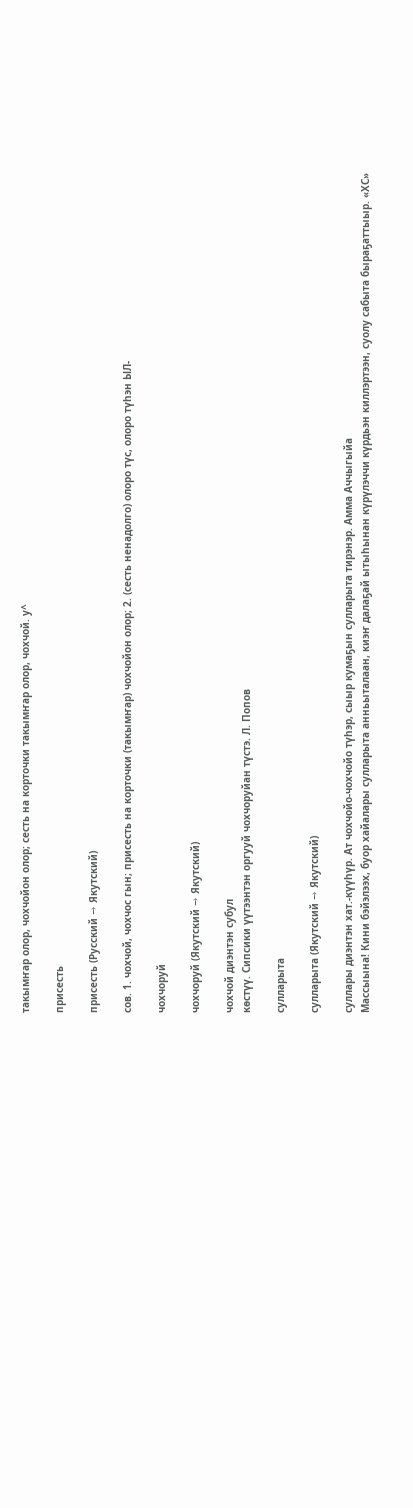такымҥар олор, чохчойон олор; сесть на корточки такымҥар олор, чохчой. у^

присесть

присесть (Русский → Якутский)

сов. 1. чохчой, чохчос гын; присесть на корточки (такымҥар) чохчойон олор; 2. (сесть ненадолго) олоро түс, олоро түһэн ЫЛ-

чохчоруй

чохчоруй (Якутский → Якутский)

чохчой диэнтэн субул
көстүү. Сипсики үүтээнтэн оргууй чохчоруйан түстэ. Л. Попов

сулларыта

сулларыта (Якутский → Якутский)

суллары диэнтэн хат.-күүһүр. Ат чохчойо-чохчойо түһэр, сыыр кумаҕын сулларыта тирэнэр. Амма Аччыгыйа
Массыына! Кини бэйэлээх, буор хайалары сулларыта анньыталаан, киэҥ далаҕай ытыһынан күрүлэччи күрдьэн киллэртээн, суолу сабыта быраҕаттыыр. «ХС»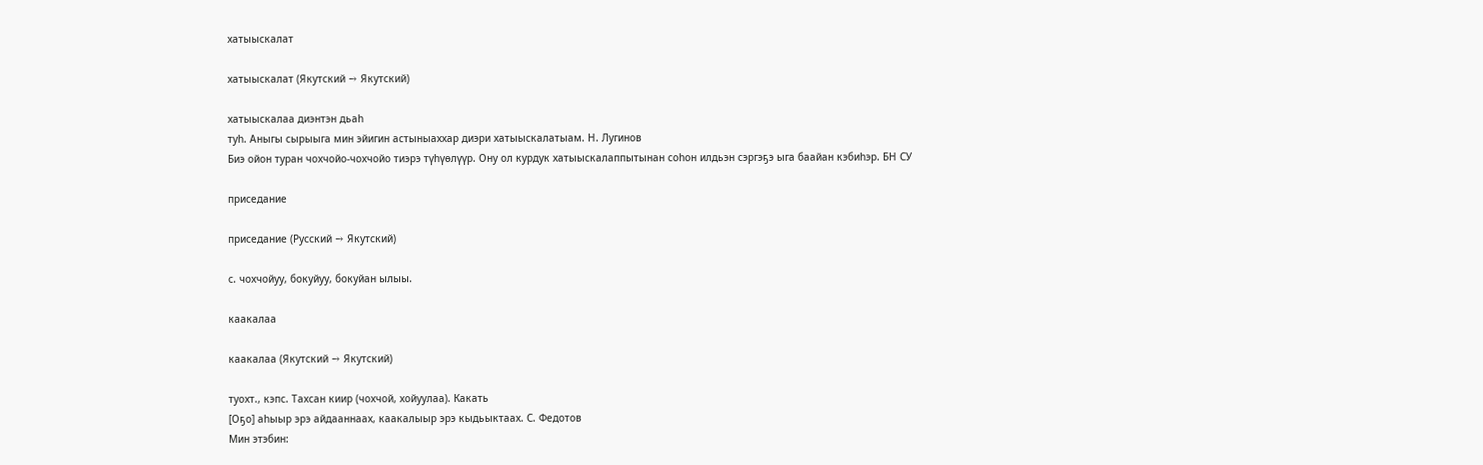хатыыскалат

хатыыскалат (Якутский → Якутский)

хатыыскалаа диэнтэн дьаһ
туһ. Аныгы сырыыга мин эйигин астыныаххар диэри хатыыскалатыам. Н. Лугинов
Биэ ойон туран чохчойо-чохчойо тиэрэ түһүөлүүр. Ону ол курдук хатыыскалаппытынан соһон илдьэн сэргэҕэ ыга баайан кэбиһэр. БН СУ

приседание

приседание (Русский → Якутский)

с. чохчойуу, бокуйуу, бокуйан ылыы.

каакалаа

каакалаа (Якутский → Якутский)

туохт., кэпс. Тахсан киир (чохчой, хойуулаа). Какать
[Оҕо] аһыыр эрэ айдааннаах, каакалыыр эрэ кыдьыктаах. С. Федотов
Мин этэбин: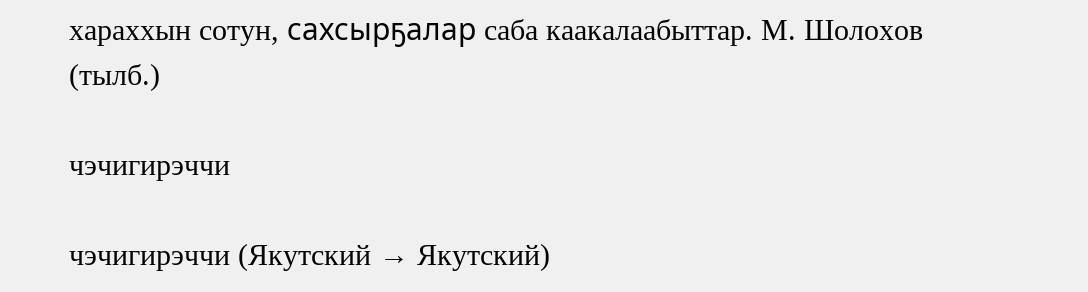хараххын сотун, сахсырҕалар саба каакалаабыттар. М. Шолохов (тылб.)

чэчигирэччи

чэчигирэччи (Якутский → Якутский)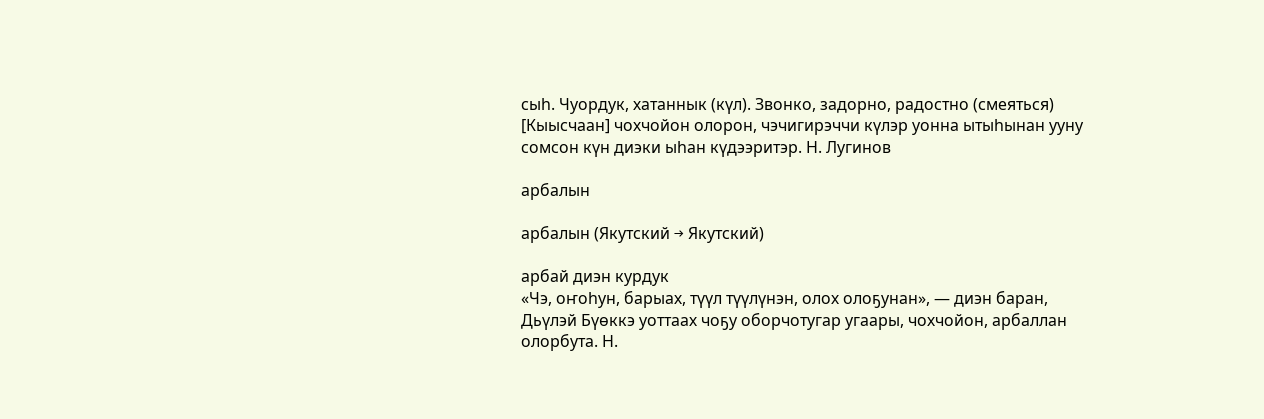сыһ. Чуордук, хатаннык (күл). Звонко, задорно, радостно (смеяться)
[Кыысчаан] чохчойон олорон, чэчигирэччи күлэр уонна ытыһынан ууну сомсон күн диэки ыһан күдээритэр. Н. Лугинов

арбалын

арбалын (Якутский → Якутский)

арбай диэн курдук
«Чэ, оҥоһун, барыах, түүл түүлүнэн, олох олоҕунан», — диэн баран, Дьүлэй Бүөккэ уоттаах чоҕу оборчотугар угаары, чохчойон, арбаллан олорбута. Н.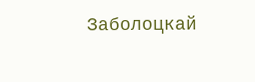Заболоцкай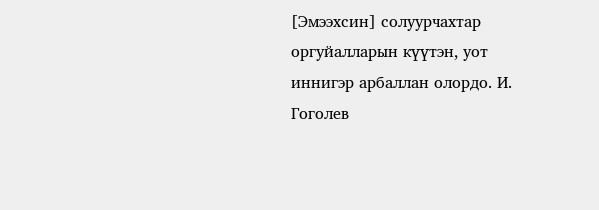[Эмээхсин] солуурчахтар оргуйалларын күүтэн, уот иннигэр арбаллан олордо. И. Гоголев